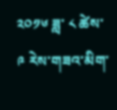༢༠༡༦ ཟླ་ ༨ ཚེས་ ༩ རེས་གཟའ་མིག་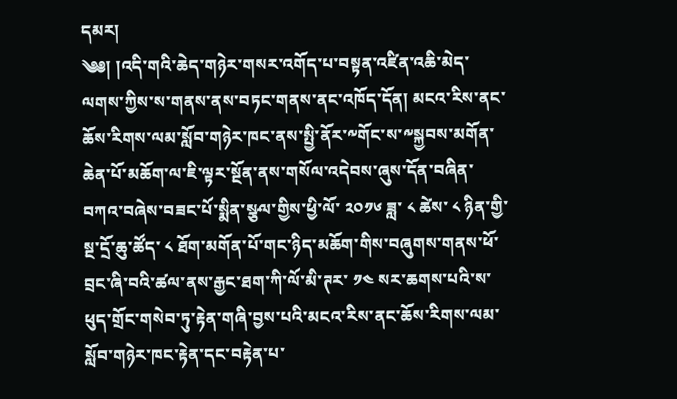དམར།
༄༅། །འདི་གའི་ཆེད་གཉེར་གསར་འགོད་པ་བསྟན་འཛིན་འཆི་མེད་ལགས་ཀྱིས་ས་གནས་ནས་བཏང་གནས་ནང་འཁོད་དོན། མངའ་རིས་ནང་ཆོས་རིགས་ལམ་སློབ་གཉེར་ཁང་ནས་སྤྱི་ནོར་༸གོང་ས་༸སྐྱབས་མགོན་ཆེན་པོ་མཆོག་ལ་ཇི་ལྟར་སྔོན་ནས་གསོལ་འདེབས་ཞུས་དོན་བཞིན་བཀའ་བཞེས་བཟང་པོ་སྨིན་སྩལ་གྱིས་ཕྱི་ལོ་ ༢༠༡༦ ཟླ་ ༨ ཚེས་ ༨ ཉིན་གྱི་སྔ་དྲོ་ཆུ་ཚོད་ ༨ ཐོག་མགོན་པོ་གང་ཉིད་མཆོག་གིས་བཞུགས་གནས་ཕོ་བྲང་ཞི་བའི་ཚལ་ནས་རྒྱང་ཐག་ཀི་ལོ་མི་ཊར་ ༡༤ སར་ཆགས་པའི་ས་ཕུད་གྲོང་གསེབ་ཏུ་རྟེན་གཞི་བྱས་པའི་མངའ་རིས་ནང་ཆོས་རིགས་ལམ་སློབ་གཉེར་ཁང་རྟེན་དང་བརྟེན་པ་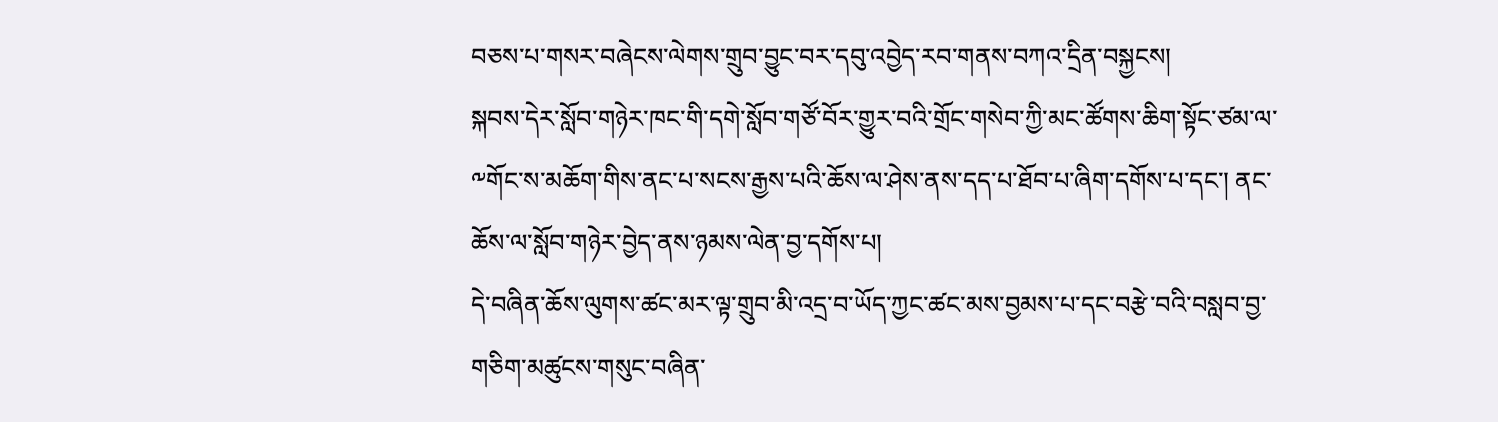བཅས་པ་གསར་བཞེངས་ལེགས་གྲུབ་བྱུང་བར་དབུ་འབྱེད་རབ་གནས་བཀའ་དྲིན་བསྐྱངས།
སྐབས་དེར་སློབ་གཉེར་ཁང་གི་དགེ་སློབ་གཙོ་བོར་གྱུར་བའི་གྲོང་གསེབ་ཀྱི་མང་ཚོགས་ཆིག་སྟོང་ཙམ་ལ་༸གོང་ས་མཆོག་གིས་ནང་པ་སངས་རྒྱས་པའི་ཆོས་ལ་ཤེས་ནས་དད་པ་ཐོབ་པ་ཞིག་དགོས་པ་དང་། ནང་ཆོས་ལ་སློབ་གཉེར་བྱེད་ནས་ཉམས་ལེན་བྱ་དགོས་པ།
དེ་བཞིན་ཆོས་ལུགས་ཚང་མར་ལྟ་གྲུབ་མི་འདྲ་བ་ཡོད་ཀྱང་ཚང་མས་བྱམས་པ་དང་བརྩེ་བའི་བསླབ་བྱ་གཅིག་མཚུངས་གསུང་བཞིན་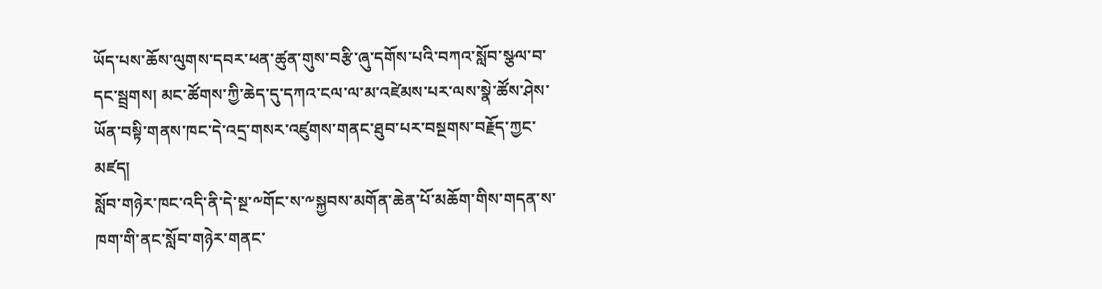ཡོད་པས་ཆོས་ལུགས་དབར་ཕན་ཚུན་གུས་བརྩི་ཞུ་དགོས་པའི་བཀའ་སློབ་སྩལ་བ་དང་སྦྲགས། མང་ཚོགས་ཀྱི་ཆེད་དུ་དཀའ་ངལ་ལ་མ་འཛེམས་པར་ལས་སྣེ་ཚོས་ཤེས་ཡོན་བསྟི་གནས་ཁང་དེ་འདྲ་གསར་འཛུགས་གནང་ཐུབ་པར་བསྔགས་བརྗོད་ཀྱང་མཛད།
སློབ་གཉེར་ཁང་འདི་ནི་དེ་སྔ་༸གོང་ས་༸སྐྱབས་མགོན་ཆེན་པོ་མཆོག་གིས་གདན་ས་ཁག་གི་ནང་སློབ་གཉེར་གནང་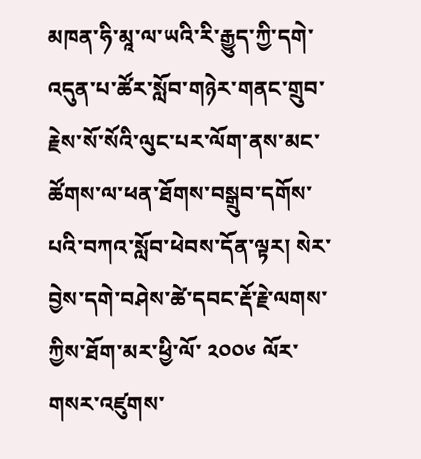མཁན་ཧི་མཱ་ལ་ཡའི་རི་རྒྱུད་ཀྱི་དགེ་འདུན་པ་ཚོར་སློབ་གཉེར་གནང་གྲུབ་རྗེས་སོ་སོའི་ལུང་པར་ལོག་ནས་མང་ཚོགས་ལ་ཕན་ཐོགས་བསྒྲུབ་དགོས་པའི་བཀའ་སློབ་ཕེབས་དོན་ལྟར། སེར་བྱེས་དགེ་བཤེས་ཚེ་དབང་རྡོ་རྗེ་ལགས་ཀྱིས་ཐོག་མར་ཕྱི་ལོ་ ༢༠༠༦ ལོར་གསར་འཛུགས་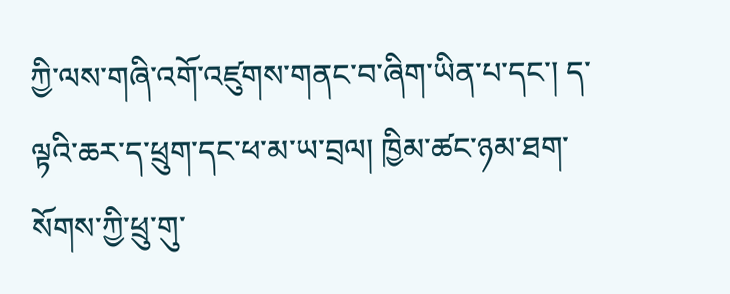ཀྱི་ལས་གཞི་འགོ་འཛུགས་གནང་བ་ཞིག་ཡིན་པ་དང་། ད་ལྟའི་ཆར་ད་ཕྲུག་དང་ཕ་མ་ཡ་བྲལ། ཁྱིམ་ཚང་ཉམ་ཐག་སོགས་ཀྱི་ཕྲུ་གུ་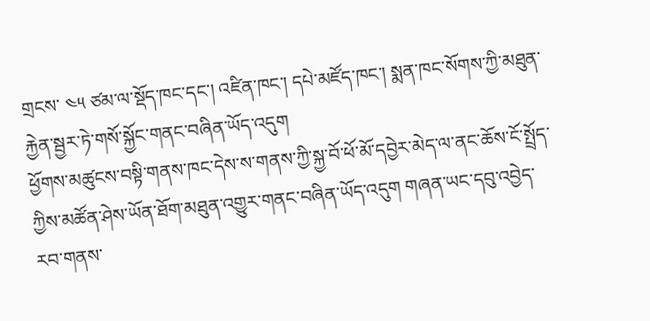གྲངས་ ༤༥ ཙམ་ལ་སྡོད་ཁང་དང་། འཛིན་ཁང་། དཔེ་མཛོད་ཁང་། སྨན་ཁང་སོགས་ཀྱི་མཐུན་རྐྱེན་སྦྱར་ཏེ་གསོ་སྐྱོང་གནང་བཞིན་ཡོད་འདུག
ཕྱོགས་མཚུངས་བསྟི་གནས་ཁང་དེས་ས་གནས་ཀྱི་སྐྱ་བོ་ཕོ་མོ་དབྱེར་མེད་ལ་ནང་ཆོས་ངོ་སྤྲོད་ཀྱིས་མཚོན་ཤེས་ཡོན་ཐོག་མཐུན་འགྱུར་གནང་བཞིན་ཡོད་འདུག གཞན་ཡང་དབུ་འབྱེད་རབ་གནས་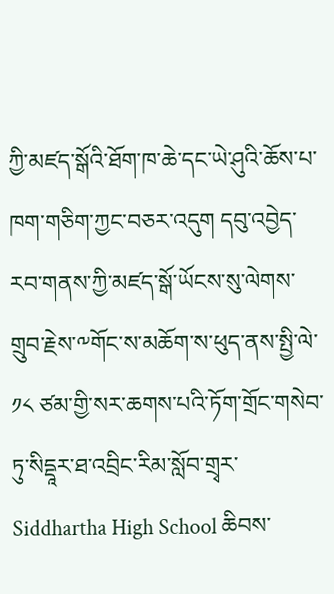ཀྱི་མཛད་སྒོའི་ཐོག་ཁ་ཆེ་དང་ཡེ་ཤུའི་ཆོས་པ་ཁག་གཅིག་ཀྱང་བཅར་འདུག དབུ་འབྱེད་རབ་གནས་ཀྱི་མཛད་སྒོ་ཡོངས་སུ་ལེགས་གྲུབ་རྗེས་༸གོང་ས་མཆོག་ས་ཕུད་ནས་སྤྱི་ལེ་ ༡༨ ཙམ་གྱི་སར་ཆགས་པའི་ཏོག་གྲོང་གསེབ་ཏུ་སིདྡཱར་ཐ་འབྲིང་རིམ་སློབ་གྲྭར་ Siddhartha High School ཆིབས་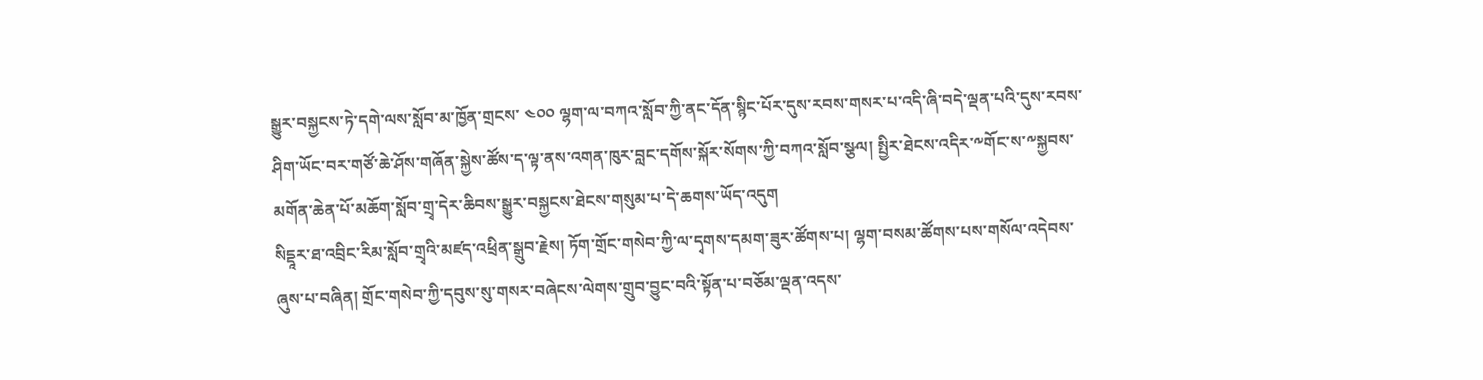སྒྱུར་བསྐྱངས་ཏེ་དགེ་ལས་སློབ་མ་ཁྱོན་གྲངས་ ༤༠༠ ལྷག་ལ་བཀའ་སློབ་ཀྱི་ནང་དོན་སྙིང་པོར་དུས་རབས་གསར་པ་འདི་ཞི་བདེ་ལྡན་པའི་དུས་རབས་ཤིག་ཡོང་བར་གཙོ་ཆེ་ཤོས་གཞོན་སྐྱེས་ཚོས་ད་ལྟ་ནས་འགན་ཁུར་བླང་དགོས་སྐོར་སོགས་ཀྱི་བཀའ་སློབ་སྩལ། སྤྱིར་ཐེངས་འདིར་༸གོང་ས་༸སྐྱབས་མགོན་ཆེན་པོ་མཆོག་སློབ་གྲྭ་དེར་ཆིབས་སྒྱུར་བསྐྱངས་ཐེངས་གསུམ་པ་དེ་ཆགས་ཡོད་འདུག
སིདྡཱར་ཐ་འབྲིང་རིམ་སློབ་གྲྭའི་མཛད་འཕྲིན་སྒྲུབ་རྗེས། ཏོག་གྲོང་གསེབ་ཀྱི་ལ་དྭགས་དམག་ཟུར་ཚོགས་པ། ལྷག་བསམ་ཚོགས་པས་གསོལ་འདེབས་ཞུས་པ་བཞིན། གྲོང་གསེབ་ཀྱི་དབུས་སུ་གསར་བཞེངས་ལེགས་གྲུབ་བྱུང་བའི་སྟོན་པ་བཅོམ་ལྡན་འདས་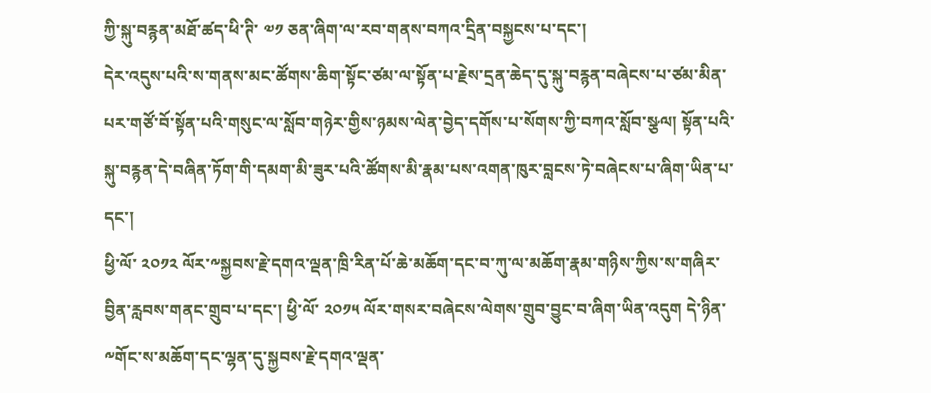ཀྱི་སྐུ་བརྙན་མཐོ་ཚད་ཕི་ཊི་ ༧༡ ཅན་ཞིག་ལ་རབ་གནས་བཀའ་དྲིན་བསྐྱངས་པ་དང་།
དེར་འདུས་པའི་ས་གནས་མང་ཚོགས་ཆིག་སྟོང་ཙམ་ལ་སྟོན་པ་རྗེས་དྲན་ཆེད་དུ་སྐུ་བརྙན་བཞེངས་པ་ཙམ་མིན་པར་གཙོ་བོ་སྟོན་པའི་གསུང་ལ་སློབ་གཉེར་གྱིས་ཉམས་ལེན་བྱེད་དགོས་པ་སོགས་ཀྱི་བཀའ་སློབ་སྩལ། སྟོན་པའི་སྐུ་བརྙན་དེ་བཞིན་ཏོག་གི་དམག་མི་ཟུར་པའི་ཚོགས་མི་རྣམ་པས་འགན་ཁུར་བླངས་ཏེ་བཞེངས་པ་ཞིག་ཡིན་པ་དང་།
ཕྱི་ལོ་ ༢༠༡༢ ལོར་༸སྐྱབས་རྗེ་དགའ་ལྡན་ཁྲི་རིན་པོ་ཆེ་མཆོག་དང་བ་ཀུ་ལ་མཆོག་རྣམ་གཉིས་ཀྱིས་ས་གཞིར་བྱིན་རླབས་གནང་གྲུབ་པ་དང་། ཕྱི་ལོ་ ༢༠༡༥ ལོར་གསར་བཞེངས་ལེགས་གྲུབ་བྱུང་བ་ཞིག་ཡིན་འདུག དེ་ཉིན་༸གོང་ས་མཆོག་དང་ལྷན་དུ་སྐྱབས་རྗེ་དགའ་ལྡན་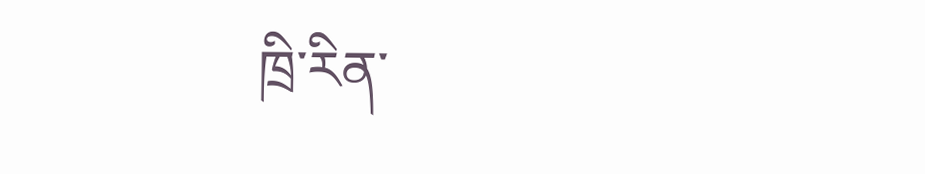ཁྲི་རིན་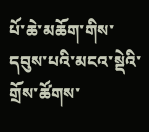པོ་ཆེ་མཆོག་གིས་དབུས་པའི་མངའ་སྡེའི་གྲོས་ཚོགས་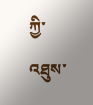ཀྱི་འཐུས་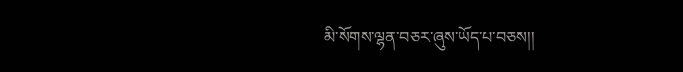མི་སོགས་ལྷན་བཅར་ཞུས་ཡོད་པ་བཅས།།